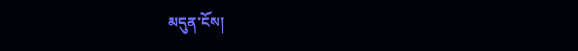མདུན་ངོས།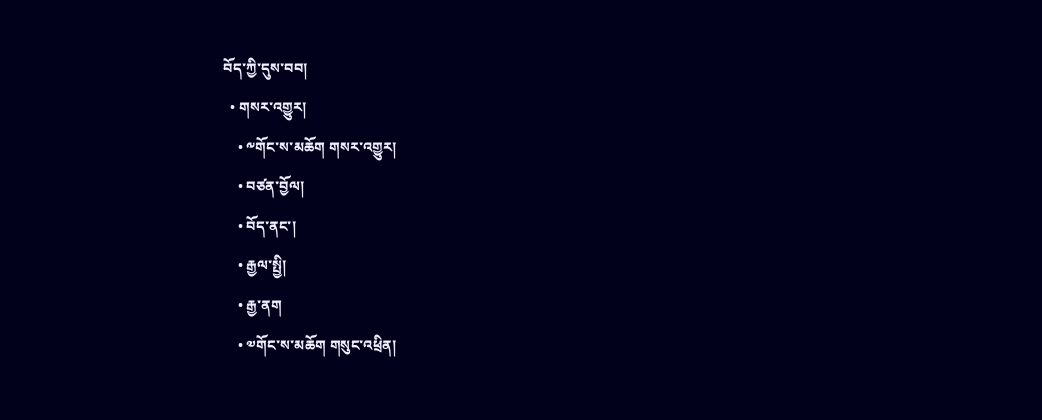བོད་ཀྱི་དུས་བབ།
  • གསར་འགྱུར།
    • ༸གོང་ས་མཆོག གསར་འགྱུར།
    • བཙན་བྱོལ།
    • བོད་ནང་།
    • རྒྱལ་སྤྱི།
    • རྒྱ་ནག
    • ༧གོང་ས་མཆོག གསུང་འཕྲིན།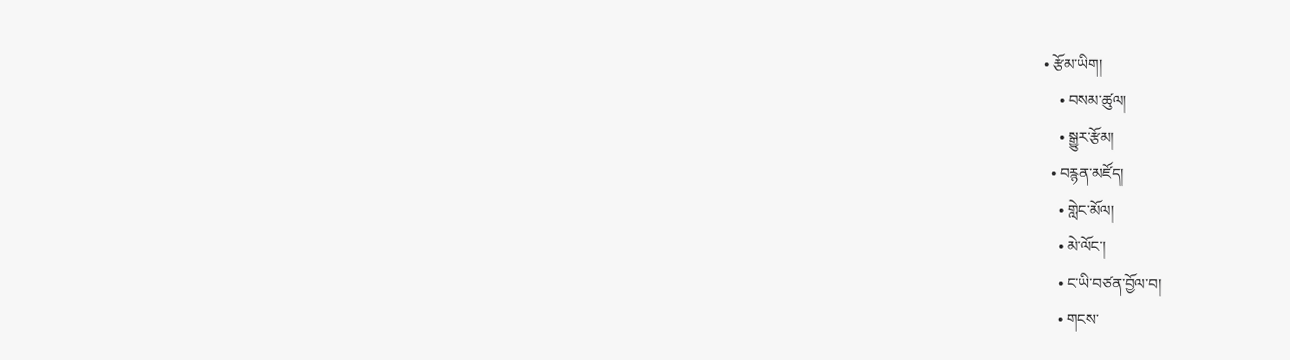• རྩོམ་ཡིག།
    • བསམ་ཚུལ།
    • སྒྱུར་རྩོམ།
  • བརྙན་མཛོད།
    • གླེང་མོལ།
    • མེ་ལོང་།
    • ང་ཡི་བཙན་བྱོལ་བ།
    • གངས་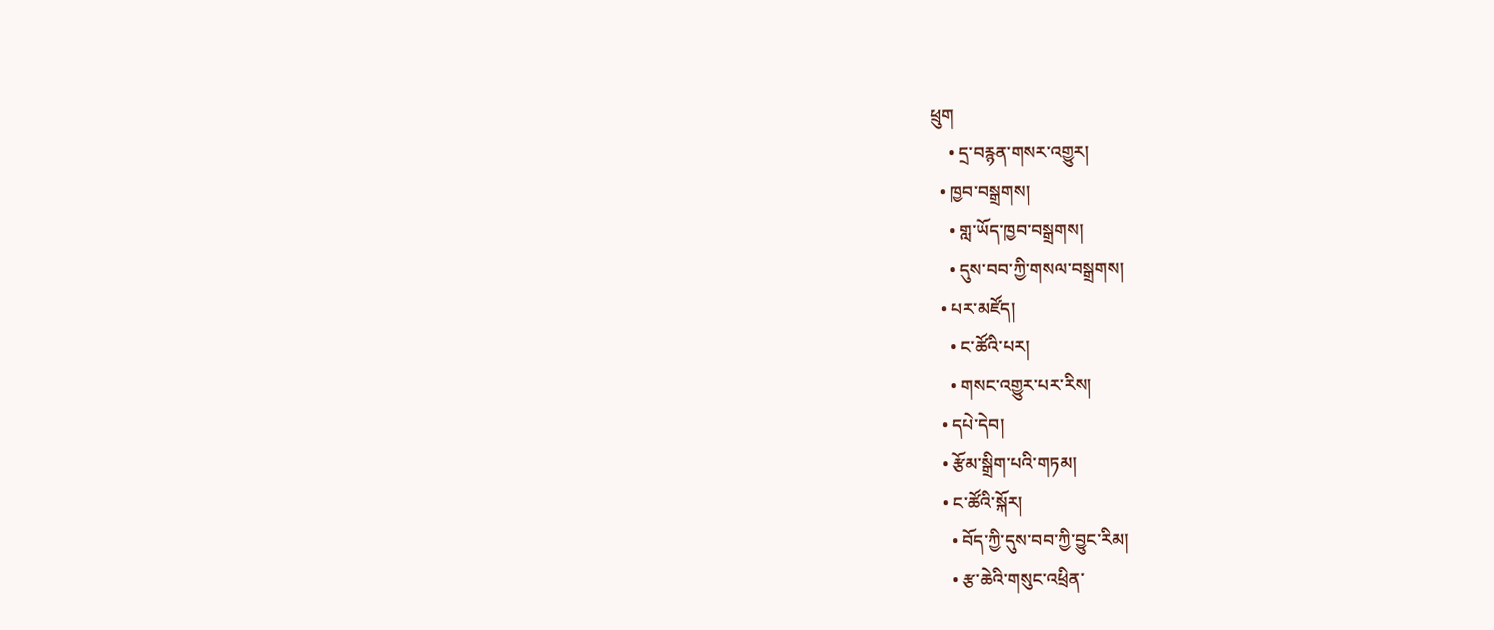ཕྲུག
    • དྲ་བརྙན་གསར་འགྱུར།
  • ཁྱབ་བསྒྲགས།
    • གླ་ཡོད་ཁྱབ་བསྒྲགས།
    • དུས་བབ་ཀྱི་གསལ་བསྒྲགས།
  • པར་མཛོད།
    • ང་ཚོའི་པར།
    • གསང་འགྱུར་པར་རིས།
  • དཔེ་དེབ།
  • རྩོམ་སྒྲིག་པའི་གཏམ།
  • ང་ཚོའི་སྐོར།
    • བོད་ཀྱི་དུས་བབ་ཀྱི་བྱུང་རིམ།
    • རྩ་ཆེའི་གསུང་འཕྲིན་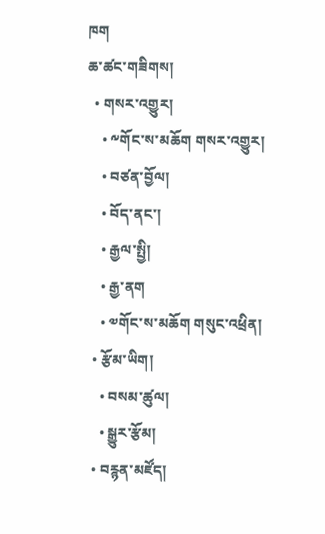ཁག
ཆ་ཚང་གཟིགས།
  • གསར་འགྱུར།
    • ༸གོང་ས་མཆོག གསར་འགྱུར།
    • བཙན་བྱོལ།
    • བོད་ནང་།
    • རྒྱལ་སྤྱི།
    • རྒྱ་ནག
    • ༧གོང་ས་མཆོག གསུང་འཕྲིན།
  • རྩོམ་ཡིག།
    • བསམ་ཚུལ།
    • སྒྱུར་རྩོམ།
  • བརྙན་མཛོད།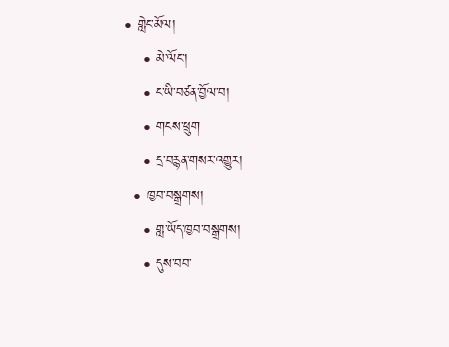• གླེང་མོལ།
    • མེ་ལོང་།
    • ང་ཡི་བཙན་བྱོལ་བ།
    • གངས་ཕྲུག
    • དྲ་བརྙན་གསར་འགྱུར།
  • ཁྱབ་བསྒྲགས།
    • གླ་ཡོད་ཁྱབ་བསྒྲགས།
    • དུས་བབ་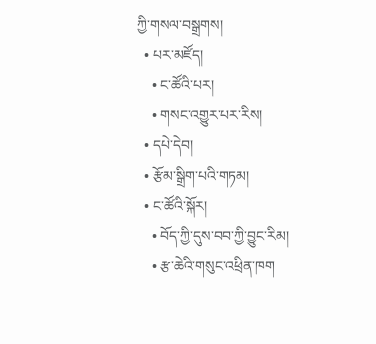ཀྱི་གསལ་བསྒྲགས།
  • པར་མཛོད།
    • ང་ཚོའི་པར།
    • གསང་འགྱུར་པར་རིས།
  • དཔེ་དེབ།
  • རྩོམ་སྒྲིག་པའི་གཏམ།
  • ང་ཚོའི་སྐོར།
    • བོད་ཀྱི་དུས་བབ་ཀྱི་བྱུང་རིམ།
    • རྩ་ཆེའི་གསུང་འཕྲིན་ཁག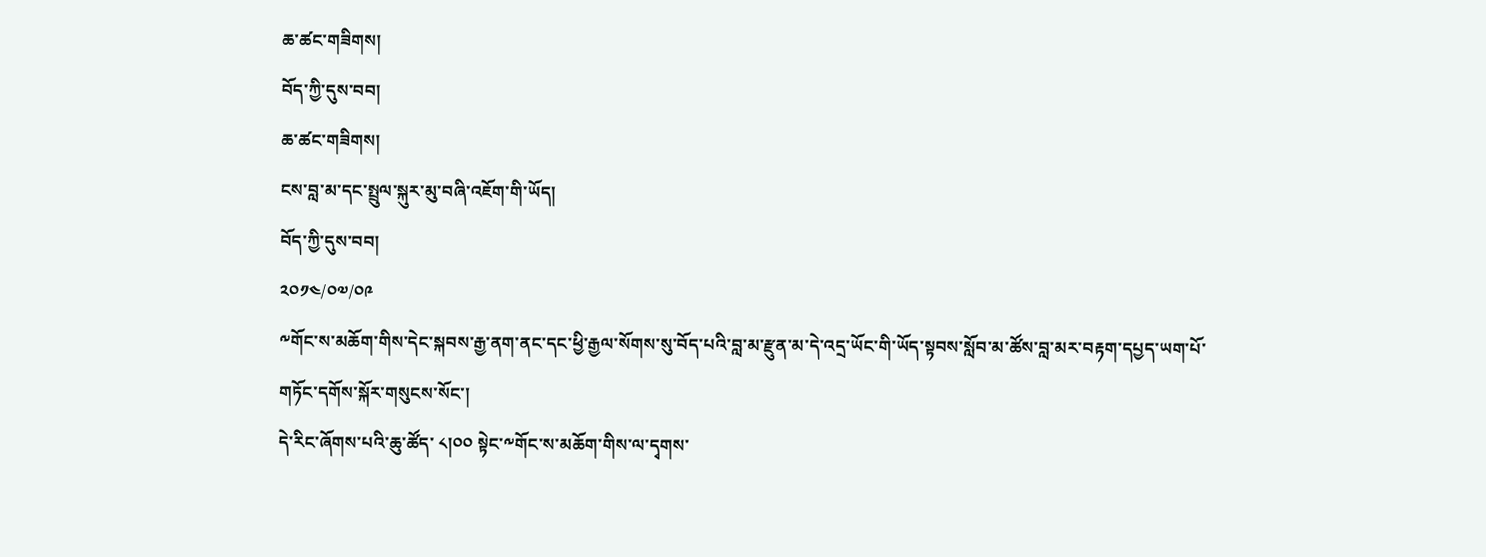ཆ་ཚང་གཟིགས།
བོད་ཀྱི་དུས་བབ།
ཆ་ཚང་གཟིགས།
ངས་བླ་མ་དང་སྤྲུལ་སྐུར་མུ་བཞི་འཇོག་གི་ཡོད།
བོད་ཀྱི་དུས་བབ།
༢༠༡༤/༠༧/༠༩
༸གོང་ས་མཆོག་གིས་དེང་སྐབས་རྒྱ་ནག་ནང་དང་ཕྱི་རྒྱལ་སོགས་སུ་བོད་པའི་བླ་མ་རྫུན་མ་དེ་འདྲ་ཡོང་གི་ཡོད་སྟབས་སློབ་མ་ཚོས་བླ་མར་བརྟག་དཔྱད་ཡག་པོ་གཏོང་དགོས་སྐོར་གསུངས་སོང་།
དེ་རིང་ཞོགས་པའི་ཆུ་ཚོད་ ༨།༠༠ སྟེང་༸གོང་ས་མཆོག་གིས་ལ་དྭགས་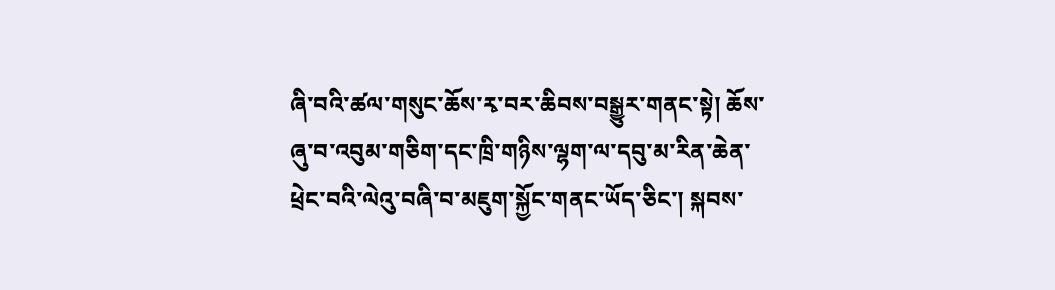ཞི་བའི་ཚལ་གསུང་ཆོས་རྭ་བར་ཆིབས་བསྒྱུར་གནང་སྟེ། ཆོས་ཞུ་བ་འབུམ་གཅིག་དང་ཁྲི་གཉིས་ལྷག་ལ་དབུ་མ་རིན་ཆེན་ཕྲེང་བའི་ལེའུ་བཞི་བ་མཇུག་སྐྱོང་གནང་ཡོད་ཅིང་། སྐབས་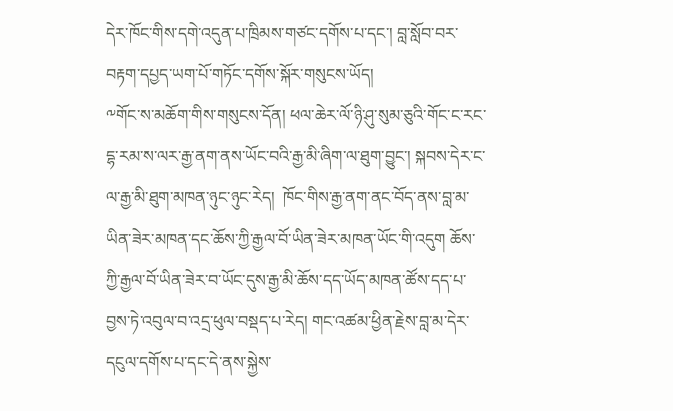དེར་ཁོང་གིས་དགེ་འདུན་པ་ཁྲིམས་གཙང་དགོས་པ་དང་། བླ་སློབ་བར་བརྟག་དཔྱད་ཡག་པོ་གཏོང་དགོས་སྐོར་གསུངས་ཡོད།
༸གོང་ས་མཆོག་གིས་གསུངས་དོན། ཕལ་ཆེར་ལོ་ཉི་ཤུ་སུམ་ཅུའི་གོང་ང་རང་དྷ་རམ་ས་ལར་རྒྱ་ནག་ནས་ཡོང་བའི་རྒྱ་མི་ཞིག་ལ་ཐུག་བྱུང་། སྐབས་དེར་ང་ལ་རྒྱ་མི་ཐུག་མཁན་ཉུང་ཉུང་རེད།  ཁོང་གིས་རྒྱ་ནག་ནང་བོད་ནས་བླ་མ་ཡིན་ཟེར་མཁན་དང་ཆོས་ཀྱི་རྒྱལ་བོ་ཡིན་ཟེར་མཁན་ཡོང་གི་འདུག ཆོས་ཀྱི་རྒྱལ་བོ་ཡིན་ཟེར་བ་ཡོང་དུས་རྒྱ་མི་ཆོས་དད་ཡོད་མཁན་ཚོས་དད་པ་བྱས་ཏེ་འབུལ་བ་འདྲ་ཕུལ་བསྡད་པ་རེད། གང་འཚམ་ཕྱིན་རྗེས་བླ་མ་དེར་དངུལ་དགོས་པ་དང་དེ་ནས་སྐྱེས་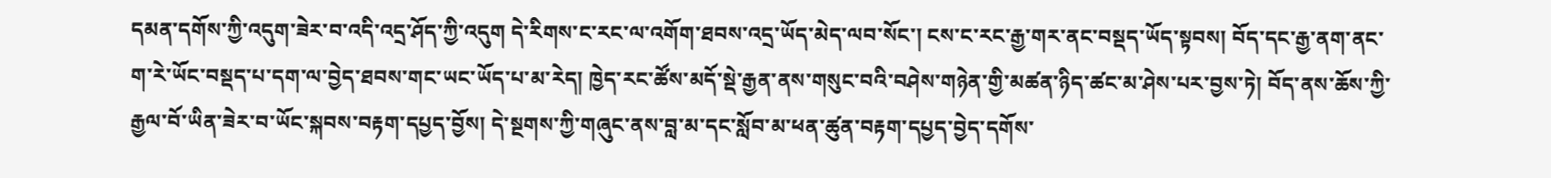དམན་དགོས་ཀྱི་འདུག་ཟེར་བ་འདི་འདྲ་ཤོད་ཀྱི་འདུག དེ་རིགས་ང་རང་ལ་འགོག་ཐབས་འདྲ་ཡོད་མེད་ལབ་སོང་། ངས་ང་རང་རྒྱ་གར་ནང་བསྡད་ཡོད་སྟབས། བོད་དང་རྒྱ་ནག་ནང་ག་རེ་ཡོང་བསྡད་པ་དག་ལ་བྱེད་ཐབས་གང་ཡང་ཡོད་པ་མ་རེད། ཁྱེད་རང་ཚོས་མདོ་སྡེ་རྒྱན་ནས་གསུང་བའི་བཤེས་གཉེན་གྱི་མཚན་ཉིད་ཚང་མ་ཤེས་པར་བྱས་ཏེ། བོད་ནས་ཆོས་ཀྱི་རྒྱལ་བོ་ཡིན་ཟེར་བ་ཡོང་སྐབས་བརྟག་དཔྱད་བྱོས། དེ་སྔགས་ཀྱི་གཞུང་ནས་བླ་མ་དང་སློབ་མ་ཕན་ཚུན་བརྟག་དཔྱད་བྱེད་དགོས་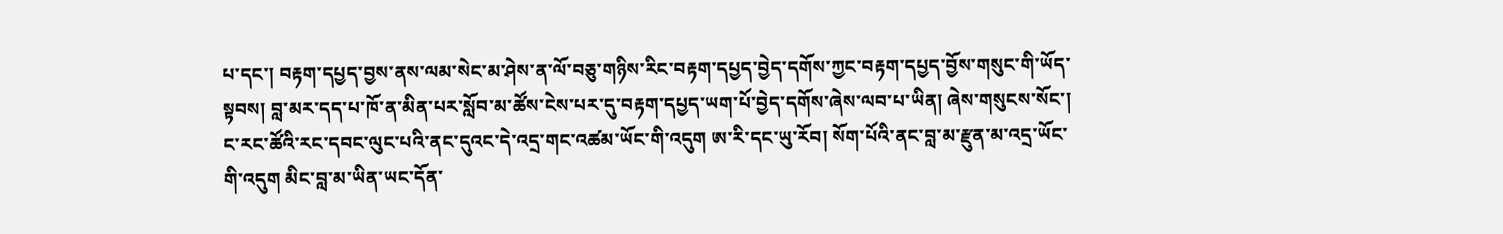པ་དང་། བརྟག་དཔྱད་བྱས་ནས་ལམ་སེང་མ་ཤེས་ན་ལོ་བཅུ་གཉིས་རིང་བརྟག་དཔྱད་བྱེད་དགོས་ཀྱང་བརྟག་དཔྱད་བྱོས་གསུང་གི་ཡོད་སྟབས། བླ་མར་དད་པ་ཁོ་ན་མིན་པར་སློབ་མ་ཚོས་ངེས་པར་དུ་བརྟག་དཔྱད་ཡག་པོ་བྱེད་དགོས་ཞེས་ལབ་པ་ཡིན། ཞེས་གསུངས་སོང་།
ང་རང་ཚོའི་རང་དབང་ལུང་པའི་ནང་དུའང་དེ་འདྲ་གང་འཚམ་ཡོང་གི་འདུག ཨ་རི་དང་ཡུ་རོབ། སོག་པོའི་ནང་བླ་མ་རྫུན་མ་འདྲ་ཡོང་གི་འདུག མིང་བླ་མ་ཡིན་ཡང་དོན་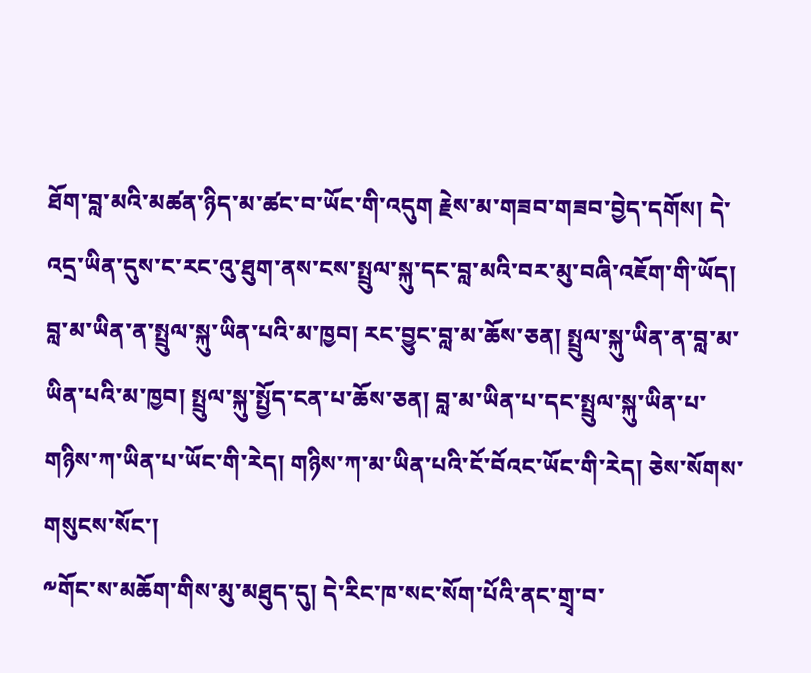ཐོག་བླ་མའི་མཚན་ཉིད་མ་ཚང་བ་ཡོང་གི་འདུག རྗེས་མ་གཟབ་གཟབ་བྱེད་དགོས། དེ་འདྲ་ཡིན་དུས་ང་རང་འུ་ཐུག་ནས་ངས་སྤྲུལ་སྐུ་དང་བླ་མའི་བར་མུ་བཞི་འཇོག་གི་ཡོད། བླ་མ་ཡིན་ན་སྤྲུལ་སྐུ་ཡིན་པའི་མ་ཁྱབ། རང་བྱུང་བླ་མ་ཆོས་ཅན། སྤྲུལ་སྐུ་ཡིན་ན་བླ་མ་ཡིན་པའི་མ་ཁྱབ། སྤྲུལ་སྐུ་སྤྱོད་ངན་པ་ཆོས་ཅན། བླ་མ་ཡིན་པ་དང་སྤྲུལ་སྐུ་ཡིན་པ་གཉིས་ཀ་ཡིན་པ་ཡོང་གི་རེད། གཉིས་ཀ་མ་ཡིན་པའི་ངོ་བོའང་ཡོང་གི་རེད། ཅེས་སོགས་གསུངས་སོང་།
༸གོང་ས་མཆོག་གིས་མུ་མཐུད་དུ། དེ་རིང་ཁ་སང་སོག་པོའི་ནང་གྲྭ་བ་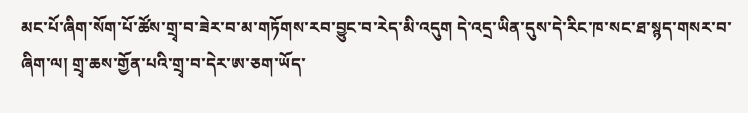མང་པོ་ཞིག་སོག་པོ་ཚོས་གྲྭ་བ་ཟེར་བ་མ་གཏོགས་རབ་བྱུང་བ་རེད་མི་འདུག དེ་འདྲ་ཡིན་དུས་དེ་རིང་ཁ་སང་ཐ་སྙད་གསར་བ་ཞིག་ལ། གྲྭ་ཆས་གྱོན་པའི་གྲྭ་བ་དེར་ཨ་ཅག་ཡོད་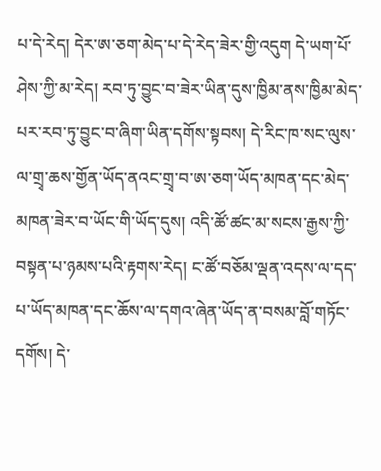པ་དེ་རེད། དེར་ཨ་ཅག་མེད་པ་དེ་རེད་ཟེར་གྱི་འདུག དེ་ཡག་པོ་ཤེས་ཀྱི་མ་རེད། རབ་ཏུ་བྱུང་བ་ཟེར་ཡིན་དུས་ཁྱིམ་ནས་ཁྱིམ་མེད་པར་རབ་ཏུ་བྱུང་བ་ཞིག་ཡིན་དགོས་སྟབས། དེ་རིང་ཁ་སང་ལུས་ལ་གྲྭ་ཆས་གྱོན་ཡོད་ནའང་གྲྭ་བ་ཨ་ཅག་ཡོད་མཁན་དང་མེད་མཁན་ཟེར་བ་ཡོང་གི་ཡོད་དུས། འདི་ཚོ་ཚང་མ་སངས་རྒྱས་ཀྱི་བསྟན་པ་ཉམས་པའི་རྟགས་རེད། ང་ཚོ་བཅོམ་ལྡན་འདས་ལ་དད་པ་ཡོད་མཁན་དང་ཆོས་ལ་དགའ་ཞེན་ཡོད་ན་བསམ་བློ་གཏོང་དགོས། དེ་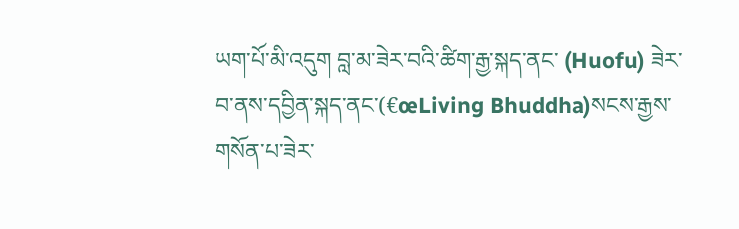ཡག་པོ་མི་འདུག བླ་མ་ཟེར་བའི་ཚིག་རྒྱ་སྐད་ནང་ (Huofu) ཟེར་བ་ནས་དབྱིན་སྐད་ནང་(€œLiving Bhuddha)སངས་རྒྱས་གསོན་པ་ཟེར་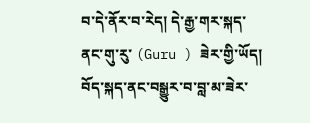བ་དེ་ནོར་བ་རེད། དེ་རྒྱ་གར་སྐད་ནང་གུ་རུ་ (Guru ) ཟེར་གྱི་ཡོད། བོད་སྐད་ནང་བསྒྱུར་བ་བླ་མ་ཟེར་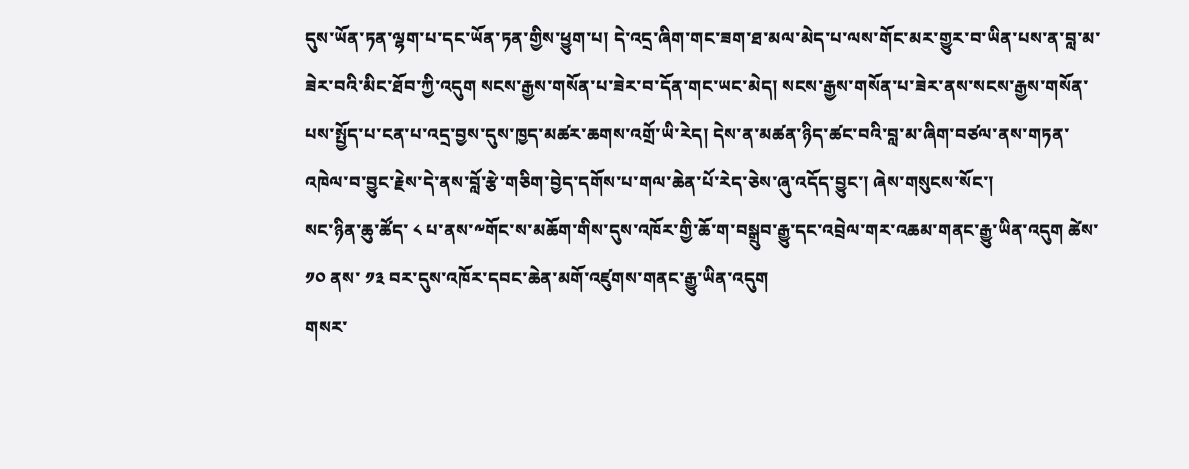དུས་ཡོན་ཏན་ལྷག་པ་དང་ཡོན་ཏན་གྱིས་ཕྱུག་པ། དེ་འདྲ་ཞིག་གང་ཟག་ཐ་མལ་མེད་པ་ལས་གོང་མར་གྱུར་བ་ཡིན་པས་ན་བླ་མ་ཟེར་བའི་མིང་ཐོབ་ཀྱི་འདུག སངས་རྒྱས་གསོན་པ་ཟེར་བ་དོན་གང་ཡང་མེད། སངས་རྒྱས་གསོན་པ་ཟེར་ནས་སངས་རྒྱས་གསོན་པས་སྤྱོད་པ་ངན་པ་འདྲ་བྱས་དུས་ཁྱད་མཚར་ཆགས་འགྲོ་ཡི་རེད། དེས་ན་མཚན་ཉིད་ཚང་བའི་བླ་མ་ཞིག་བཙལ་ནས་གཏན་འཁེལ་བ་བྱུང་རྗེས་དེ་ནས་བློ་རྩེ་གཅིག་བྱེད་དགོས་པ་གལ་ཆེན་པོ་རེད་ཅེས་ཞུ་འདོད་བྱུང་། ཞེས་གསུངས་སོང་།
སང་ཉིན་ཆུ་ཚོད་ ༨ པ་ནས་༸གོང་ས་མཆོག་གིས་དུས་འཁོར་གྱི་ཆོ་ག་བསྒྲུབ་རྒྱུ་དང་འབྲེལ་གར་འཆམ་གནང་རྒྱུ་ཡིན་འདུག ཚེས་ ༡༠ ནས་ ༡༣ བར་དུས་འཁོར་དབང་ཆེན་མགོ་འཛུགས་གནང་རྒྱུ་ཡིན་འདུག
གསར་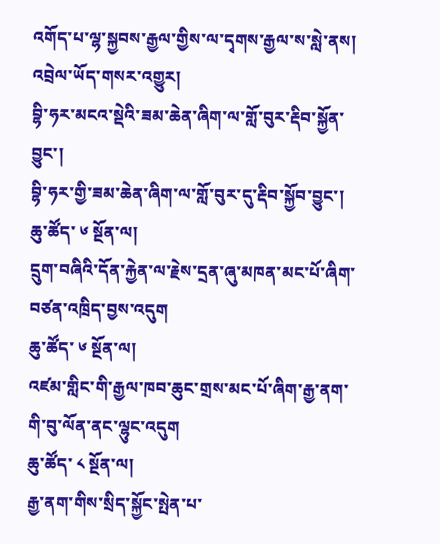འགོད་པ་ལྷ་སྐྱབས་རྒྱལ་གྱིས་ལ་དྭགས་རྒྱལ་ས་སླེ་ནས།
འབྲེལ་ཡོད་གསར་འགྱུར།
བྷི་ཧར་མངའ་སྡེའི་ཟམ་ཆེན་ཞིག་ལ་གློ་བུར་རྡིབ་སྐྱོན་བྱུང་།
བྷི་ཧར་གྱི་ཟམ་ཆེན་ཞིག་ལ་གློ་བུར་དུ་རྡིབ་སྐྱོབ་བྱུང་།
ཆུ་ཚོད་ ༦ སྔོན་ལ།
དྲུག་བཞིའི་དོན་རྐྱེན་ལ་རྗེས་དྲན་ཞུ་མཁན་མང་པོ་ཞིག་བཙན་འཁྲིད་བྱས་འདུག
ཆུ་ཚོད་ ༦ སྔོན་ལ།
འཛམ་གླིང་གི་རྒྱལ་ཁབ་ཆུང་གྲས་མང་པོ་ཞིག་རྒྱ་ནག་གི་བུ་ལོན་ནང་ལྷུང་འདུག
ཆུ་ཚོད་ ༨ སྔོན་ལ།
རྒྱ་ནག་གིས་སྲིད་སྐྱོང་སྤེན་པ་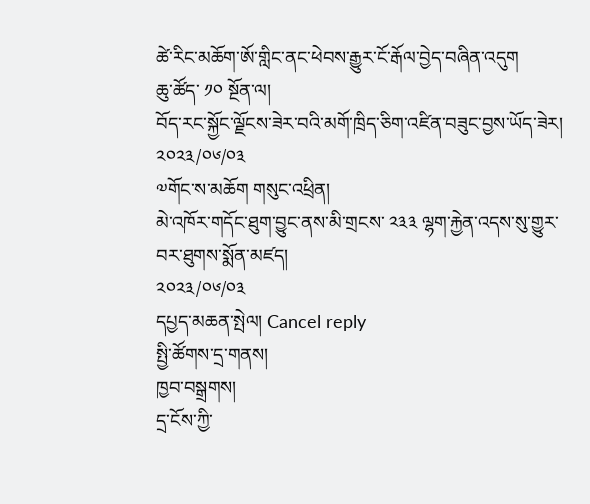ཚེ་རིང་མཆོག་ཨོ་གླིང་ནང་ཕེབས་རྒྱུར་ངོ་རྒོལ་བྱེད་བཞིན་འདུག
ཆུ་ཚོད་ ༡༠ སྔོན་ལ།
བོད་རང་སྐྱོང་ལྗོངས་ཟེར་བའི་མགོ་ཁྲིད་ཅིག་འཛིན་བཟུང་བྱས་ཡོད་ཟེར།
༢༠༢༣/༠༦/༠༣
༧གོང་ས་མཆོག གསུང་འཕྲིན།
མེ་འཁོར་གདོང་ཐུག་བྱུང་ནས་མི་གྲངས་ ༢༣༣ ལྷག་རྐྱེན་འདས་སུ་གྱུར་བར་ཐུགས་སྨོན་མཛད།
༢༠༢༣/༠༦/༠༣
དཔྱད་མཆན་སྤེལ། Cancel reply
སྤྱི་ཚོགས་དྲ་གནས།
ཁྱབ་བསྒྲགས།
དྲ་ངོས་ཀྱི་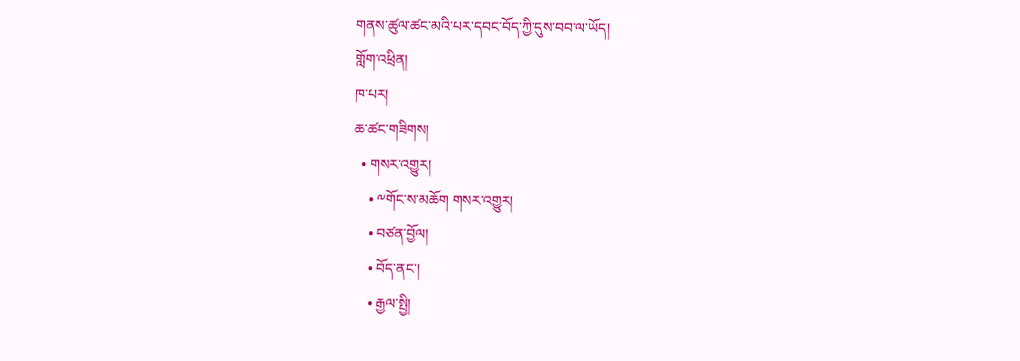གནས་ཚུལ་ཚང་མའི་པར་དབང་བོད་ཀྱི་དུས་བབ་ལ་ཡོད།
གློག་འཕྲིན།
ཁ་པར།
ཆ་ཚང་གཟིགས།
  • གསར་འགྱུར།
    • ༸གོང་ས་མཆོག གསར་འགྱུར།
    • བཙན་བྱོལ།
    • བོད་ནང་།
    • རྒྱལ་སྤྱི།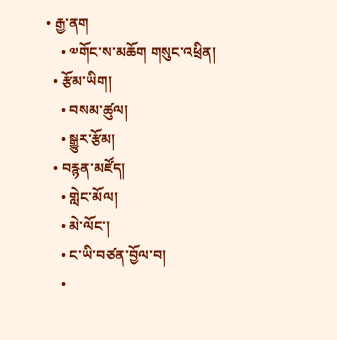• རྒྱ་ནག
    • ༧གོང་ས་མཆོག གསུང་འཕྲིན།
  • རྩོམ་ཡིག།
    • བསམ་ཚུལ།
    • སྒྱུར་རྩོམ།
  • བརྙན་མཛོད།
    • གླེང་མོལ།
    • མེ་ལོང་།
    • ང་ཡི་བཙན་བྱོལ་བ།
    •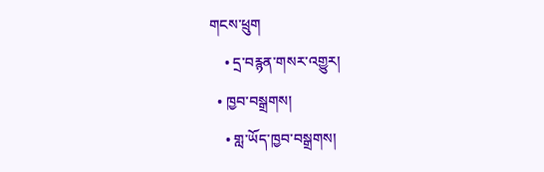གངས་ཕྲུག
    • དྲ་བརྙན་གསར་འགྱུར།
  • ཁྱབ་བསྒྲགས།
    • གླ་ཡོད་ཁྱབ་བསྒྲགས།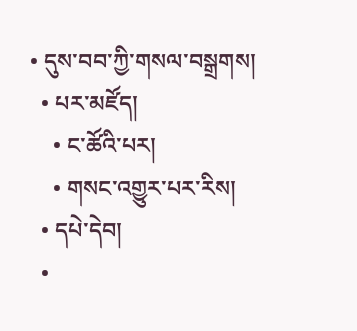• དུས་བབ་ཀྱི་གསལ་བསྒྲགས།
  • པར་མཛོད།
    • ང་ཚོའི་པར།
    • གསང་འགྱུར་པར་རིས།
  • དཔེ་དེབ།
  •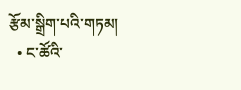རྩོམ་སྒྲིག་པའི་གཏམ།
  • ང་ཚོའི་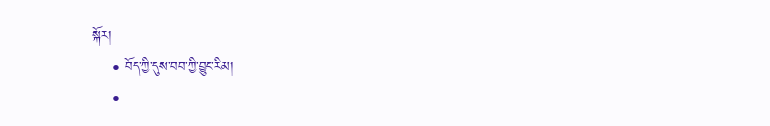སྐོར།
    • བོད་ཀྱི་དུས་བབ་ཀྱི་བྱུང་རིམ།
    •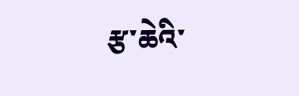རྩ་ཆེའི་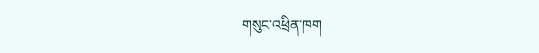གསུང་འཕྲིན་ཁག